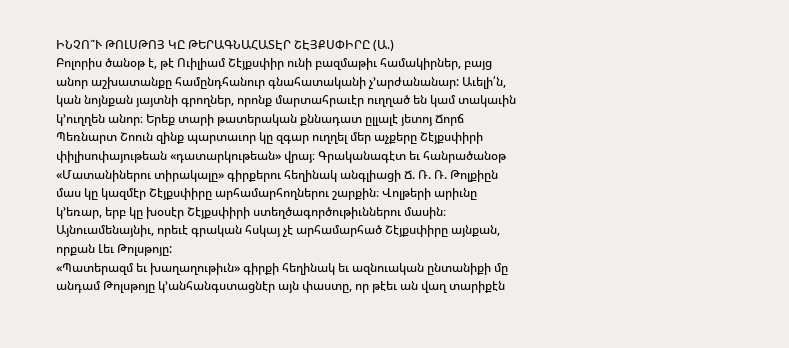ԻՆՉՈ՞Ւ ԹՈԼՍԹՈՅ ԿԸ ԹԵՐԱԳՆԱՀԱՏԷՐ ՇԷՅՔՍՓԻՐԸ (Ա.)
Բոլորիս ծանօթ է, թէ Ուիլիամ Շէյքսփիր ունի բազմաթիւ համակիրներ, բայց անոր աշխատանքը համընդհանուր գնահատականի չ՚արժանանար: Աւելի՛ն, կան նոյնքան յայտնի գրողներ, որոնք մարտահրաւէր ուղղած են կամ տակաւին կ՚ուղղեն անոր։ Երեք տարի թատերական քննադատ ըլլալէ յետոյ Ճորճ Պեռնարտ Շոուն զինք պարտաւոր կը զգար ուղղել մեր աչքերը Շէյքսփիրի փիլիսոփայութեան «դատարկութեան» վրայ։ Գրականագէտ եւ հանրածանօթ «Մատանիներու տիրակալը» գիրքերու հեղինակ անգլիացի Ճ. Ռ. Ռ. Թոլքիըն մաս կը կազմէր Շէյքսփիրը արհամարհողներու շարքին։ Վոլթերի արիւնը կ՚եռար, երբ կը խօսէր Շէյքսփիրի ստեղծագործութիւններու մասին։ Այնուամենայնիւ, որեւէ գրական հսկայ չէ արհամարհած Շէյքսփիրը այնքան, որքան Լեւ Թոլսթոյը:
«Պատերազմ եւ խաղաղութիւն» գիրքի հեղինակ եւ ազնուական ընտանիքի մը անդամ Թոլսթոյը կ՚անհանգստացնէր այն փաստը, որ թէեւ ան վաղ տարիքէն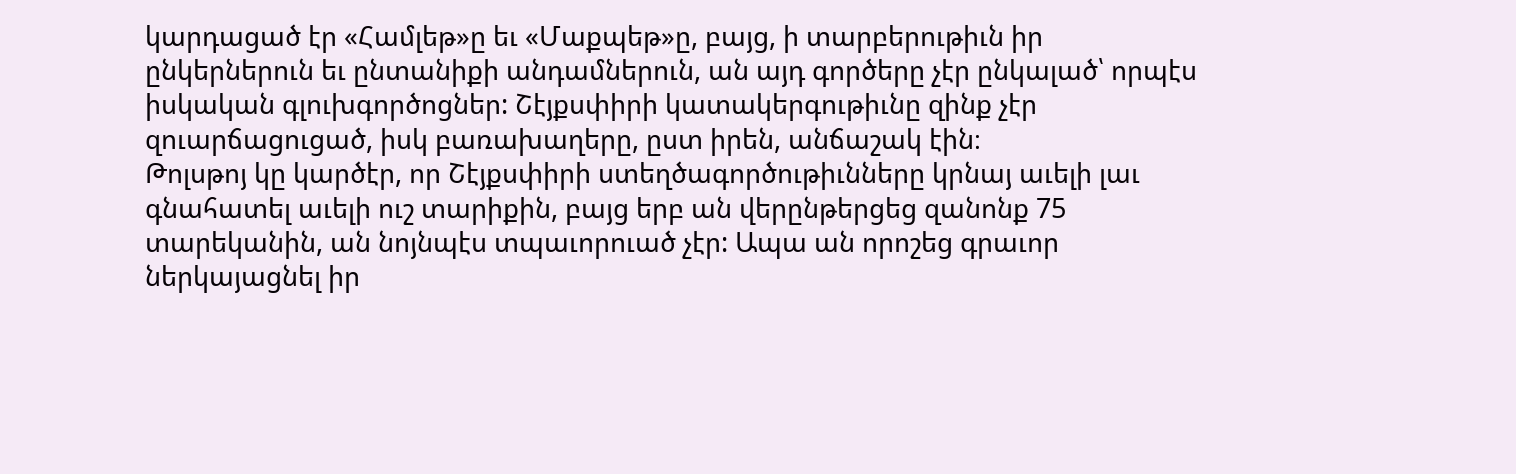կարդացած էր «Համլեթ»ը եւ «Մաքպեթ»ը, բայց, ի տարբերութիւն իր ընկերներուն եւ ընտանիքի անդամներուն, ան այդ գործերը չէր ընկալած՝ որպէս իսկական գլուխգործոցներ: Շէյքսփիրի կատակերգութիւնը զինք չէր զուարճացուցած, իսկ բառախաղերը, ըստ իրեն, անճաշակ էին։
Թոլսթոյ կը կարծէր, որ Շէյքսփիրի ստեղծագործութիւնները կրնայ աւելի լաւ գնահատել աւելի ուշ տարիքին, բայց երբ ան վերընթերցեց զանոնք 75 տարեկանին, ան նոյնպէս տպաւորուած չէր: Ապա ան որոշեց գրաւոր ներկայացնել իր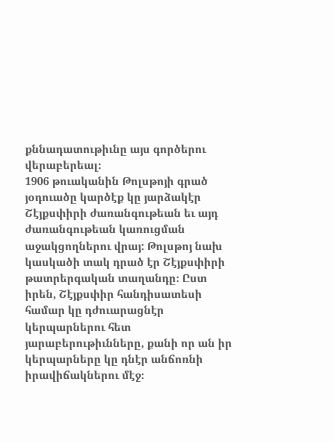քննադատութիւնը այս գործերու վերաբերեալ։
1906 թուականին Թոլսթոյի գրած յօդուածը կարծէք կը յարձակէր Շէյքսփիրի ժառանգութեան եւ այդ ժառանգութեան կառուցման աջակցողներու վրայ: Թոլսթոյ նախ կասկածի տակ դրած էր Շէյքսփիրի թատրերգական տաղանդը։ Ըստ իրեն, Շէյքսփիր հանդիսատեսի համար կը դժուարացնէր կերպարներու հետ յարաբերութիւնները, քանի որ ան իր կերպարները կը դնէր անճոռնի իրավիճակներու մէջ։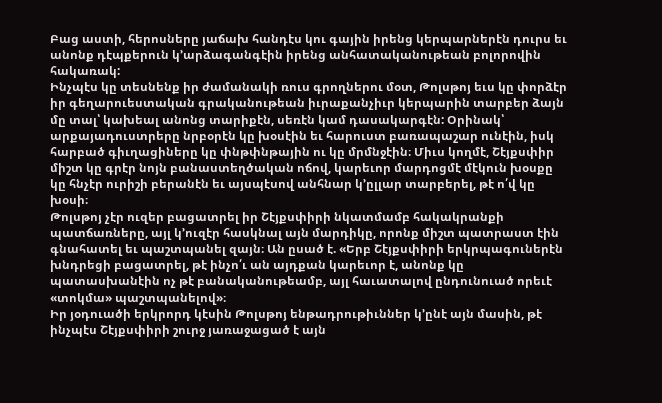Բաց աստի, հերոսները յաճախ հանդէս կու գային իրենց կերպարներէն դուրս եւ անոնք դէպքերուն կ՚արձագանգէին իրենց անհատականութեան բոլորովին հակառակ:
Ինչպէս կը տեսնենք իր ժամանակի ռուս գրողներու մօտ, Թոլսթոյ եւս կը փորձէր իր գեղարուեստական գրականութեան իւրաքանչիւր կերպարին տարբեր ձայն մը տալ՝ կախեալ անոնց տարիքէն, սեռէն կամ դասակարգէն: Օրինակ՝ արքայադուստրերը նրբօրէն կը խօսէին եւ հարուստ բառապաշար ունէին, իսկ հարբած գիւղացիները կը փնթփնթային ու կը մրմնջէին։ Միւս կողմէ, Շէյքսփիր միշտ կը գրէր նոյն բանաստեղծական ոճով, կարեւոր մարդոցմէ մէկուն խօսքը կը հնչէր ուրիշի բերանէն եւ այսպէսով անհնար կ՚ըլլար տարբերել, թէ ո՛վ կը խօսի։
Թոլսթոյ չէր ուզեր բացատրել իր Շէյքսփիրի նկատմամբ հակակրանքի պատճառները, այլ կ՚ուզէր հասկնալ այն մարդիկը, որոնք միշտ պատրաստ էին գնահատել եւ պաշտպանել զայն։ Ան ըսած է. «Երբ Շէյքսփիրի երկրպագուներէն խնդրեցի բացատրել, թէ ինչո՛ւ ան այդքան կարեւոր է, անոնք կը պատասխանէին ոչ թէ բանականութեամբ, այլ հաւատալով ընդունուած որեւէ «տոկմա» պաշտպանելով»։
Իր յօդուածի երկրորդ կէսին Թոլսթոյ ենթադրութիւններ կ՚ընէ այն մասին, թէ ինչպէս Շէյքսփիրի շուրջ յառաջացած է այն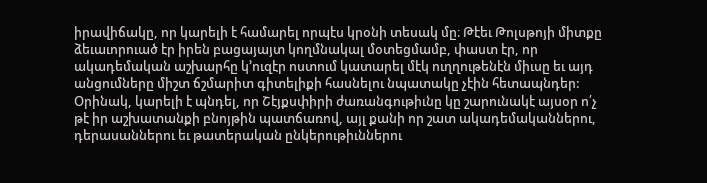իրավիճակը, որ կարելի է համարել որպէս կրօնի տեսակ մը։ Թէեւ Թոլսթոյի միտքը ձեւաւորուած էր իրեն բացայայտ կողմնակալ մօտեցմամբ, փաստ էր, որ ակադեմական աշխարհը կ՚ուզէր ոստում կատարել մէկ ուղղութենէն միւսը եւ այդ անցումները միշտ ճշմարիտ գիտելիքի հասնելու նպատակը չէին հետապնդեր: Օրինակ, կարելի է պնդել, որ Շէյքսփիրի ժառանգութիւնը կը շարունակէ այսօր ո՛չ թէ իր աշխատանքի բնոյթին պատճառով, այլ քանի որ շատ ակադեմականներու, դերասաններու եւ թատերական ընկերութիւններու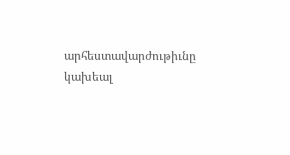արհեստավարժութիւնը կախեալ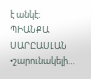է անկէ։
ՊԻԱՆՔԱ ՍԱՐԸԱՍԼԱՆ
•շարունակելի…